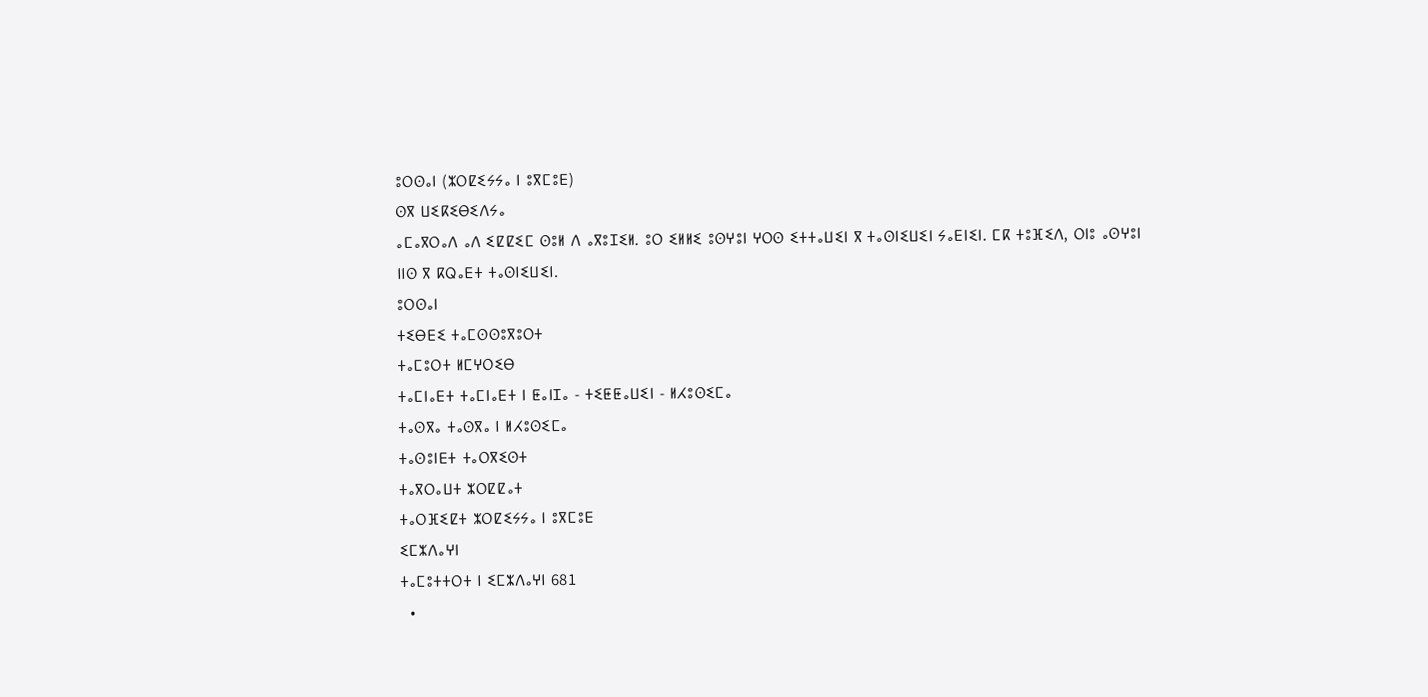ⵓⵔⵙⴰⵏ (ⵣⵔⵇⵉⵢⵢⴰ ⵏ ⵓⴳⵎⵓⴹ)
ⵙⴳ ⵡⵉⴽⵉⴱⵉⴷⵢⴰ
ⴰⵎⴰⴳⵔⴰⴷ ⴰⴷ ⵉⵇⵇⵉⵎ ⵙⵓⵍ ⴷ ⴰⴳⵓⵊⵉⵍ. ⵓⵔ ⵉⵍⵍⵉ ⵓⵙⵖⵓⵏ ⵖⵔⵙ ⵉⵜⵜⴰⵡⵉⵏ ⴳ ⵜⴰⵙⵏⵉⵡⵉⵏ ⵢⴰⴹⵏⵉⵏ. ⵎⴽ ⵜⵓⴼⵉⴷ, ⵔⵏⵓ ⴰⵙⵖⵓⵏ ⵏⵏⵙ ⴳ ⴽⵕⴰⴹⵜ ⵜⴰⵙⵏⵉⵡⵉⵏ.
ⵓⵔⵙⴰⵏ
ⵜⵉⴱⴹⵉ ⵜⴰⵎⵙⵙⵓⴳⵓⵔⵜ
ⵜⴰⵎⵓⵔⵜ ⵍⵎⵖⵔⵉⴱ
ⵜⴰⵎⵏⴰⴹⵜ ⵜⴰⵎⵏⴰⴹⵜ ⵏ ⵟⴰⵏⵊⴰ - ⵜⵉⵟⵟⴰⵡⵉⵏ - ⵍⵃⵓⵙⵉⵎⴰ
ⵜⴰⵙⴳⴰ ⵜⴰⵙⴳⴰ ⵏ ⵍⵃⵓⵙⵉⵎⴰ
ⵜⴰⵙⵓⵏⴹⵜ ⵜⴰⵔⴳⵉⵙⵜ
ⵜⴰⴳⵔⴰⵡⵜ ⵣⵔⵇⵇⴰⵜ
ⵜⴰⵔⴼⵉⵇⵜ ⵣⵔⵇⵉⵢⵢⴰ ⵏ ⵓⴳⵎⵓⴹ
ⵉⵎⵣⴷⴰⵖⵏ
ⵜⴰⵎⵓⵜⵜⵔⵜ ⵏ ⵉⵎⵣⴷⴰⵖⵏ 681
  •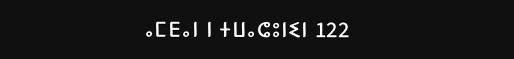ⴰⵎⴹⴰⵏ ⵏ ⵜⵡⴰⵛⵓⵏⵉⵏ 122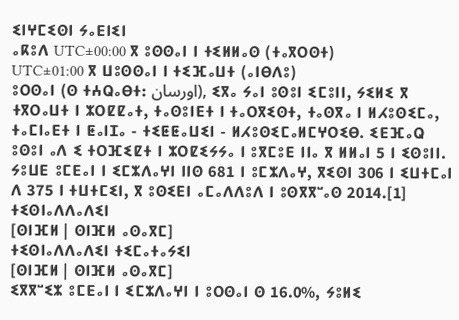ⵉⵏⵖⵎⵉⵙⵏ ⵢⴰⴹⵏⵉⵏ
ⴰⴽⵓⴷ UTC±00:00 ⴳ ⵓⵙⵙⴰⵏ ⵏ ⵜⵉⵍⵍⴰⵙ (ⵜⴰⴳⵔⵙⵜ)
UTC±01:00 ⴳ ⵡⵓⵙⵙⴰⵏ ⵏ ⵜⵉⴼⴰⵡⵜ (ⴰⵏⴱⴷⵓ)
ⵓⵔⵙⴰⵏ (ⵙ ⵜⵄⵕⴰⴱⵜ: اورسان), ⵉⴳⴰ ⵢⴰⵏ ⵓⵙⵓⵏ ⵉⵎⵓⵏⵏ, ⵢⵉⵍⵉ ⴳ ⵜⴳⵔⴰⵡⵜ ⵏ ⵣⵔⵇⵇⴰⵜ, ⵜⴰⵙⵓⵏⴹⵜ ⵏ ⵜⴰⵔⴳⵉⵙⵜ, ⵜⴰⵙⴳⴰ ⵏ ⵍⵃⵓⵙⵉⵎⴰ, ⵜⴰⵎⵏⴰⴹⵜ ⵏ ⵟⴰⵏⵊⴰ - ⵜⵉⵟⵟⴰⵡⵉⵏ - ⵍⵃⵓⵙⵉⵎⴰⵍⵎⵖⵔⵉⴱ. ⵉⴹⴼⴰⵕ ⵓⵙⵓⵏ ⴰⴷ ⵉ ⵜⵔⴼⵉⵇⵜ ⵏ ⵣⵔⵇⵉⵢⵢⴰ ⵏ ⵓⴳⵎⵓⴹ ⵏⵏⴰ ⴳ ⵍⵍⴰⵏ 5 ⵏ ⵉⵙⵓⵏⵏ. ⵢⵓⵡⴹ ⵓⵎⴹⴰⵏ ⵏ ⵉⵎⵣⴷⴰⵖⵏ ⵏⵏⵙ 681 ⵏ ⵓⵎⵣⴷⴰⵖ, ⴳⵉⵙⵏ 306 ⵏ ⵉⵡⵜⵎⴰⵏ ⴷ 375 ⵏ ⵜⵡⵜⵎⵉⵏ, ⴳ ⵓⵙⵉⴹⵏ ⴰⵎⴰⴷⴷⵓⴷ ⵏ ⵓⵙⴳⴳⵯⴰⵙ 2014.[1]
ⵜⵉⵙⵏⴰⴷⴷⴰⴷⵉⵏ
[ⵙⵏⴼⵍ | ⵙⵏⴼⵍ ⴰⵙⴰⴳⵎ]
ⵜⵉⵙⵏⴰⴷⴷⴰⴷⵉⵏ ⵜⵉⵎⴰⵜⴰⵢⵉⵏ
[ⵙⵏⴼⵍ | ⵙⵏⴼⵍ ⴰⵙⴰⴳⵎ]
ⵉⴳⴳⵯⵉⵣ ⵓⵎⴹⴰⵏ ⵏ ⵉⵎⵣⴷⴰⵖⵏ ⵏ ⵓⵔⵙⴰⵏ ⵙ 16.0%, ⵢⵓⵍⵉ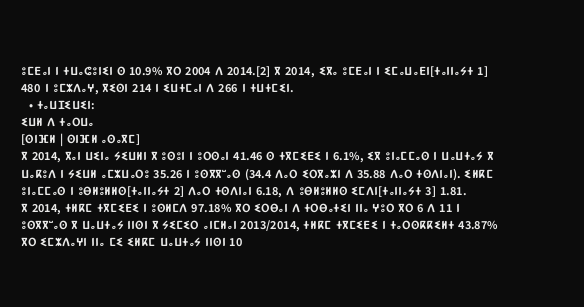ⵓⵎⴹⴰⵏ ⵏ ⵜⵡⴰⵛⵓⵏⵉⵏ ⵙ 10.9% ⴳⵔ 2004 ⴷ 2014.[2] ⴳ 2014, ⵉⴳⴰ ⵓⵎⴹⴰⵏ ⵏ ⵉⵎⴰⵡⴰⴹⵏ[ⵜⴰⵏⵏⴰⵢⵜ 1] 480 ⵏ ⵓⵎⵣⴷⴰⵖ, ⴳⵉⵙⵏ 214 ⵏ ⵉⵡⵜⵎⴰⵏ ⴷ 266 ⵏ ⵜⵡⵜⵎⵉⵏ.
  • ⵜⴰⵡⵊⵉⵡⵉⵏ:
ⵉⵡⵍ ⴷ ⵜⴰⵔⵡⴰ
[ⵙⵏⴼⵍ | ⵙⵏⴼⵍ ⴰⵙⴰⴳⵎ]
ⴳ 2014, ⴳⴰⵏ ⵡⵉⵏⴰ ⵢⵉⵡⵍⵏ ⴳ ⵓⵙⵓⵏ ⵏ ⵓⵔⵙⴰⵏ 41.46 ⵙ ⵜⴳⵎⵉⴹⵉ ⵏ 6.1%, ⵉⴳ ⵓⵏⴰⵎⵎⴰⵙ ⵏ ⵡⴰⵡⵜⴰⵢ ⴳ ⵡⴰⴽⵓⴷ ⵏ ⵢⵉⵡⵍ ⴰⵎⵣⵡⴰⵔⵓ 35.26 ⵏ ⵓⵙⴳⴳⵯⴰⵙ (34.4 ⴷⴰⵔ ⵉⵔⴳⴰⵣⵏ ⴷ 35.88 ⴷⴰⵔ ⵜⵙⴷⵏⴰⵏ). ⵉⵍⴽⵎ ⵓⵏⴰⵎⵎⴰⵙ ⵏ ⵓⴱⵍⵓⵍⵍⵙ[ⵜⴰⵏⵏⴰⵢⵜ 2] ⴷⴰⵔ ⵜⵙⴷⵏⴰⵏ 6.18, ⴷ ⵓⴱⵍⵓⵍⵍⵙ ⵉⵎⴷⵏ[ⵜⴰⵏⵏⴰⵢⵜ 3] 1.81.
ⴳ 2014, ⵜⵍⴽⵎ ⵜⴳⵎⵉⴹⵉ ⵏ ⵓⵙⵍⵎⴷ 97.18% ⴳⵔ ⵉⵔⴱⴰⵏ ⴷ ⵜⵔⴱⴰⵜⵉⵏ ⵏⵏⴰ ⵖⵓⵔ ⴳⵔ 6 ⴷ 11 ⵏ ⵓⵙⴳⴳⵯⴰⵙ ⴳ ⵡⴰⵡⵜⴰⵢ ⵏⵏⵙⵏ ⴳ ⵢⵉⵎⵉⵔ ⴰⵏⵎⵍⴰⵏ 2013/2014, ⵜⵍⴽⵎ ⵜⴳⵎⵉⴹⵉ ⵏ ⵜⴰⵔⵙⴽⴽⵉⵍⵜ 43.87% ⴳⵔ ⵉⵎⵣⴷⴰⵖⵏ ⵏⵏⴰ ⵎⵉ ⵉⵍⴽⵎ ⵡⴰⵡⵜⴰⵢ ⵏⵏⵙⵏ 10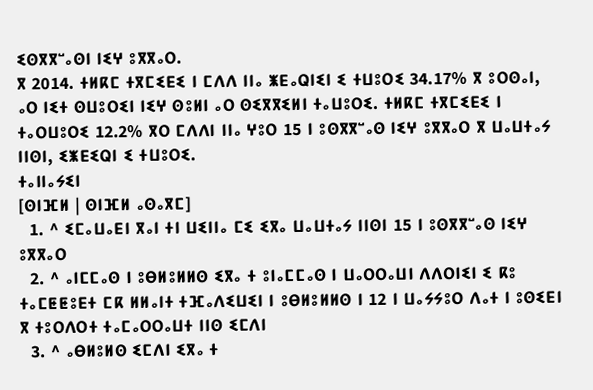ⵉⵙⴳⴳⵯⴰⵙⵏ ⵏⵉⵖ ⵓⴳⴳⴰⵔ.
ⴳ 2014. ⵜⵍⴽⵎ ⵜⴳⵎⵉⴹⵉ ⵏ ⵎⴷⴷ ⵏⵏⴰ ⵥⴹⴰⵕⵏⵉⵏ ⵉ ⵜⵡⵓⵔⵉ 34.17% ⴳ ⵓⵔⵙⴰⵏ, ⴰⵔ ⵏⵉⵜ ⵙⵡⵓⵔⵉⵏ ⵏⵉⵖ ⵙⵓⵍⵏ ⴰⵔ ⵙⵉⴳⴳⵉⵍⵏ ⵜⴰⵡⵓⵔⵉ. ⵜⵍⴽⵎ ⵜⴳⵎⵉⴹⵉ ⵏ ⵜⴰⵔⵡⵓⵔⵉ 12.2% ⴳⵔ ⵎⴷⴷⵏ ⵏⵏⴰ ⵖⵓⵔ 15 ⵏ ⵓⵙⴳⴳⵯⴰⵙ ⵏⵉⵖ ⵓⴳⴳⴰⵔ ⴳ ⵡⴰⵡⵜⴰⵢ ⵏⵏⵙⵏ, ⵉⵥⴹⵉⵕⵏ ⵉ ⵜⵡⵓⵔⵉ.
ⵜⴰⵏⵏⴰⵢⵉⵏ
[ⵙⵏⴼⵍ | ⵙⵏⴼⵍ ⴰⵙⴰⴳⵎ]
  1. ^ ⵉⵎⴰⵡⴰⴹⵏ ⴳⴰⵏ ⵜⵏ ⵡⵉⵏⵏⴰ ⵎⵉ ⵉⴳⴰ ⵡⴰⵡⵜⴰⵢ ⵏⵏⵙⵏ 15 ⵏ ⵓⵙⴳⴳⵯⴰⵙ ⵏⵉⵖ ⵓⴳⴳⴰⵔ
  2. ^ ⴰⵏⵎⵎⴰⵙ ⵏ ⵓⴱⵍⵓⵍⵍⵙ ⵉⴳⴰ ⵜ ⵓⵏⴰⵎⵎⴰⵙ ⵏ ⵡⴰⵔⵔⴰⵡⵏ ⴷⴷⵔⵏⵉⵏ ⵉ ⴽⵓ ⵜⴰⵎⵟⵟⵓⴹⵜ ⵎⴽ ⵍⵍⴰⵏⵜ ⵜⴼⴰⴷⵉⵡⵉⵏ ⵏ ⵓⴱⵍⵓⵍⵍⵙ ⵏ 12 ⵏ ⵡⴰⵢⵢⵓⵔ ⴷⴰⵜ ⵏ ⵓⵙⵉⴹⵏ ⴳ ⵜⵓⵔⴷⵔⵜ ⵜⴰⵎⴰⵔⵔⴰⵡⵜ ⵏⵏⵙ ⵉⵎⴷⵏ
  3. ^ ⴰⴱⵍⵓⵍⵙ ⵉⵎⴷⵏ ⵉⴳⴰ ⵜ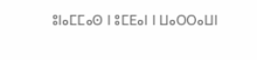ⵓⵏⴰⵎⵎⴰⵙ ⵏ ⵓⵎⴹⴰⵏ ⵏ ⵡⴰⵔⵔⴰⵡⵏ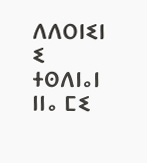ⴷⴷⵔⵏⵉⵏ ⵉ ⵜⵙⴷⵏⴰⵏ ⵏⵏⴰ ⵎⵉ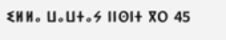ⵉⵍⵍⴰ ⵡⴰⵡⵜⴰⵢ ⵏⵏⵙⵏⵜ ⴳⵔ 45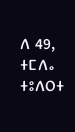ⴷ 49, ⵜⵎⴷⴰ ⵜⵓⴷⵔⵜ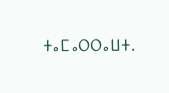ⵜⴰⵎⴰⵔⵔⴰⵡⵜ.